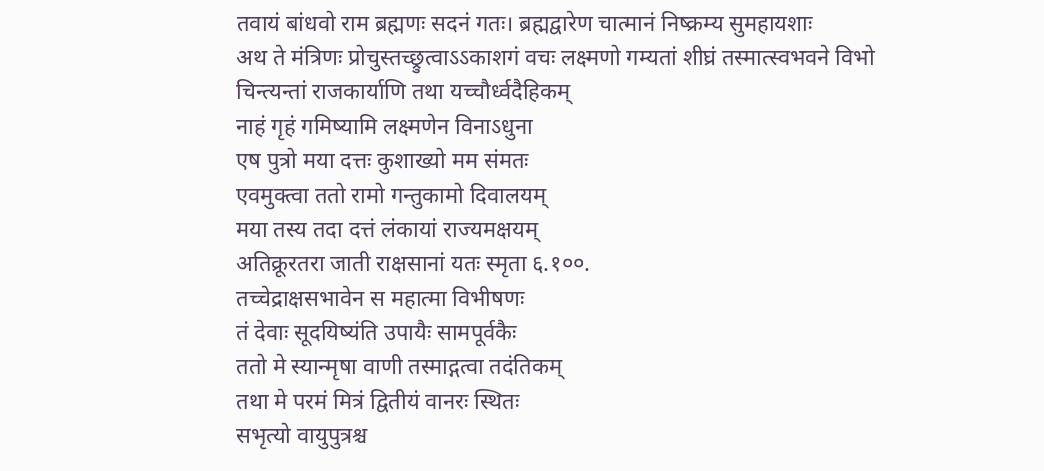तवायं बांधवो राम ब्रह्मणः सदनं गतः। ब्रह्मद्वारेण चात्मानं निष्क्रम्य सुमहायशाः
अथ ते मंत्रिणः प्रोचुस्तच्छ्रुत्वाऽऽकाशगं वचः लक्ष्मणो गम्यतां शीघ्रं तस्मात्स्वभवने विभो
चिन्त्यन्तां राजकार्याणि तथा यच्चौर्ध्वदैहिकम्
नाहं गृहं गमिष्यामि लक्ष्मणेन विनाऽधुना
एष पुत्रो मया दत्तः कुशाख्यो मम संमतः
एवमुक्त्वा ततो रामो गन्तुकामो दिवालयम्
मया तस्य तदा दत्तं लंकायां राज्यमक्षयम्
अतिक्रूरतरा जाती राक्षसानां यतः स्मृता ६.१००.
तच्चेद्राक्षसभावेन स महात्मा विभीषणः
तं देवाः सूदयिष्यंति उपायैः सामपूर्वकैः
ततो मे स्यान्मृषा वाणी तस्माद्गत्वा तदंतिकम्
तथा मे परमं मित्रं द्वितीयं वानरः स्थितः
सभृत्यो वायुपुत्रश्च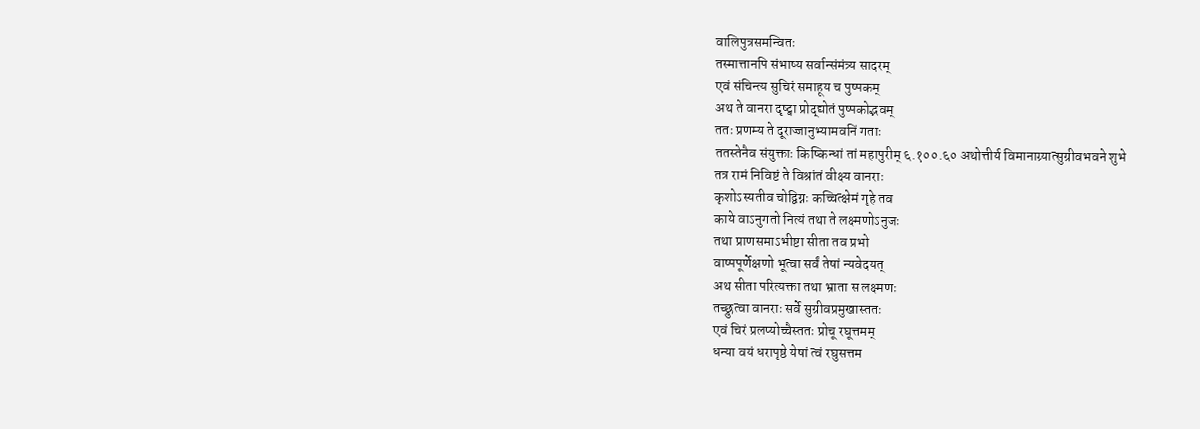वालिपुत्रसमन्वितः
तस्मात्तानपि संभाष्य सर्वान्संमंत्र्य सादरम्
एवं संचिन्त्य सुचिरं समाहूय च पुष्पकम्
अथ ते वानरा दृष्ट्वा प्रोद्द्योतं पुष्पकोद्भवम्
ततः प्रणम्य ते दूराज्जानुभ्यामवनिं गताः
ततस्तेनैव संयुक्ताः किष्किन्धां तां महापुरीम् ६.१००.६० अथोत्तीर्य विमानाग्र्यात्सुग्रीवभवने शुभे
तत्र रामं निविष्टं ते विश्रांतं वीक्ष्य वानराः
कृशोऽस्यतीव चोद्विग्नः कच्चित्क्षेमं गृहे तव
काये वाऽनुगतो नित्यं तथा ते लक्ष्मणोऽनुजः
तथा प्राणसमाऽभीष्टा सीता तव प्रभो
वाष्पपूर्णेक्षणो भूत्वा सर्वं तेषां न्यवेदयत्
अथ सीता परित्यक्ता तथा भ्राता स लक्ष्मणः
तच्छ्रुत्वा वानराः सर्वे सुग्रीवप्रमुखास्ततः
एवं चिरं प्रलप्योच्चैस्ततः प्रोचू रघूत्तमम्
धन्या वयं धरापृष्ठे येषां त्वं रघुसत्तम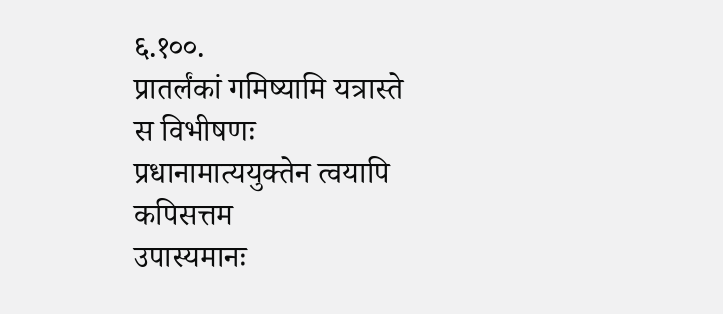६.१००.
प्रातर्लंकां गमिष्यामि यत्रास्ते स विभीषणः
प्रधानामात्ययुक्तेन त्वयापि कपिसत्तम
उपास्यमानः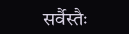सर्वैस्तैः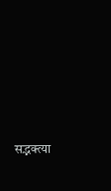सद्भक्त्या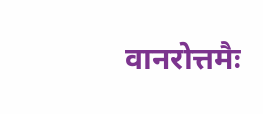वानरोत्तमैः